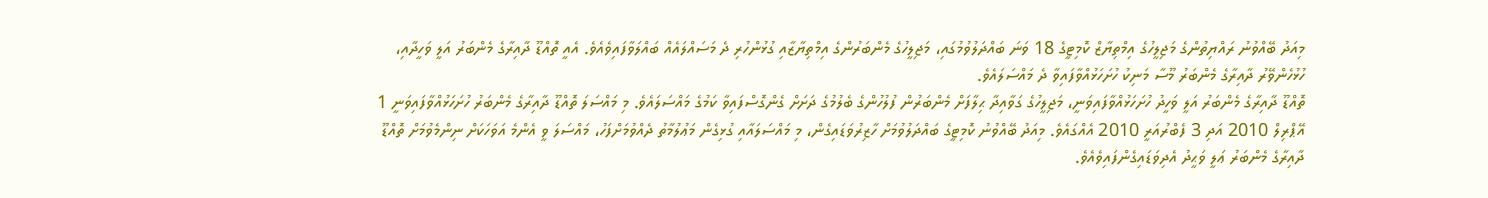މިއަދު ބޭއްވުނު ރައްޔިތުންގެ މަޖިލީހުގެ އިމްތިޔާޒް ކޮމިޓީގެ 18 ވަނަ ބައްދަލުވުމުގައި، މަޖިލީހުގެ މެންބަރުންގެ އިމްތިޔާޒާއި ގުޅުންހުރި ދެ މަސައްލައެއް ބައްލަވާފައިވެއެވެ. އެއީ ތޮއްޑޫ ދާއިރާގެ މެންބަރު އަލީ ވަހީދާއި، ހުޅުހެންވޭރު ދާއިރާގެ މެންބަރު މޫސާ މަނިކު ހުށަހަޅުއްވާފައިވާ ދެ މައްސަލައެވެ.
ތޮއްޑޫ ދާއިރާގެ މެންބަރު އަލީ ވަހީދު ހުށަހަޅުއްވާފައިވަނީ، މަޖިލީހުގެ ގަވާއިދާ ޙިލާފަށް މެންބަރުން ފުލުހުންގެ ބެލުމުގެ ދަށަށް ގެންގޮސްފައިވާ ކަމުގެ މައްސަލައެވެ. މި މައްސަލަ ތޮއްޑޫ ދާއިރާގެ މެންބަރު ހުށަހަޅުއްވާފައިވަނީ 1 އޭޕްރިލް 2010 އަދި 3 ފެބްރުއަރީ 2010 އެއްގައެވެ. މިއަދު ބޭއްވުނު ކޮމިޓީގެ ބައްދަލުވުމަށް ހާޒިރުވަޑައިގެން، މި މައްސަލައާއި ގުޅިގެން މަޢުލުމާތު ދެއްވުމަށްފަހު، މައްސަލަ ވީ އެންމެ އަވަހަކަށް ނިންމެވުމަށް ތޮއްޑޫ ދާއިރާގެ މެންބަރު ޢަލީ ވަޙީދު އެދިވަޑައިގެންފައިވެއެވެ.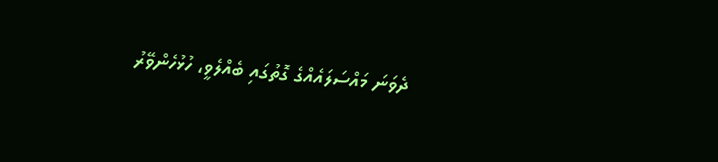ދެވަނަ މައްސަލައެއްގެ ގޮތުގައި ބެއްލެވީ، ހުޅުހެންވޭރު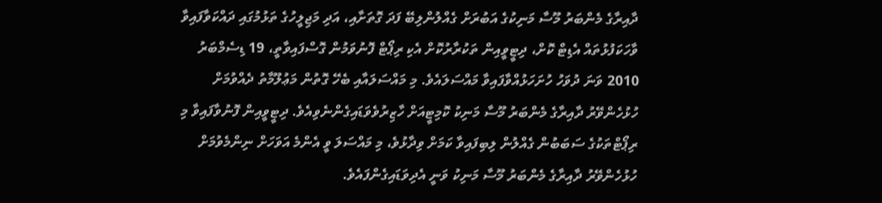ދާއިރާގެ މެންބަރު މޫސާ މަނިކުގެ އަބުރަށް ގެއްލުންލިބޭ ފަދަ ގޮތަށާއި، އަދި މަޖިލީހުގެ ތަޅުމުގައި ދައްކަވާފައިވާ ވާހަކަފުޅުތައް އެޑިޓް ކޮށް، ދިޓީވީއިން ތަކުރާރުކޮށް އެކި ރިޕޯޓް ފޮނުވަމުން ގޮސްފައިވާތީ، 19 ޑިސެމްބަރު 2010 ވަނަ ދުވަހު ހުށަހަޅުއްވާފައިވާ މައްސަލައެވެ. މި މައްސަލައާއި ބެހޭ ގޮތުން މަޢުލޫމާތު ދެއްވުމަށް ހުޅުހެންވޭރު ދާއިރާގެ މެންބަރު މޫސާ މަނިކު ކޮމިޓީއަށް ހާޒިރުވެވަޑައިގެންނެވިއެވެ. ދިޓީވީއިން ފޮނުވާފައިވާ މި ރިޕޯޓްތަކުގެ ސަބަބުން ގެއްލުން ލިބިފައިވާ ކަމަށް ވިދާޅުވެ، މި މައްސަލަ ވީ އެންމެ އަވަހަށް ނިންމެވުމަށް ހުޅުހެންވޭރު ދާއިރާގެ މެންބަރު މޫސާ މަނިކު ވަނީ އެދިވަޑައިގެންފައެވެ.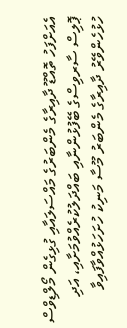އެއަށްފަހު ތޮއްޑޫ ދާއިރާގެ މެންބަރުގެ މައްސަލައާއި ގުޅިގެން މޯލްޑިވްސް ޕޮލިސް ސާރވިސްގެ ބޭފުޅުންނާއި ބައްދަލުކުރެއްވުމަށާއި، އަދި ހުޅުހެންވޭރު ދާއިރާގެ މެންބަރު މޫސާ މަނިކު ހުށަހަޅުއްވާފައިވާ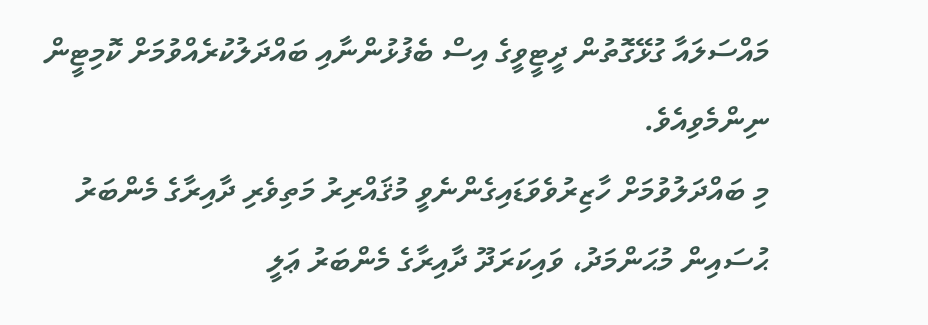މައްސަލައާ ގުޅޭގޮތުން ދީޓީވީގެ އިސް ބެފުޅުންނާއި ބައްދަލުކުރެއްވުމަށް ކޮމިޓީން ނިންމެވިއެވެ.
މި ބައްދަލުވުމަށް ހާޒިރުވެވަޑައިގެންނެވީ މުޤައްރިރު މަތިވެރި ދާއިރާގެ މެންބަރު ޙުސައިން މުޙަންމަދު، ވައިކަރަދޫ ދާއިރާގެ މެންބަރު ޢަލީ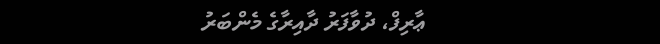ޢާރިފް، ދުވާފަރު ދާއިރާގެ މެންބަރު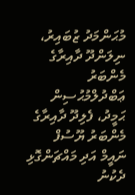މުޙަންމަދު ޒުބައިރު، ނިލަންދޫ ދާއިރާގެ މެންބަރު ޢަބްދުލްމުޙުސިން ޙަމީދު، ފެލިދޫ ދާއިރާގެ މެންބަރު ޔޫސުފް ނައީމް އަދި މައްޗަންގޮޅި ދެކުނު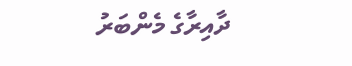ދާއިރާގެ މެންބަރު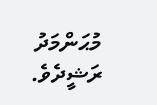މުޙަންމަދު ރަޝީދެވެ.